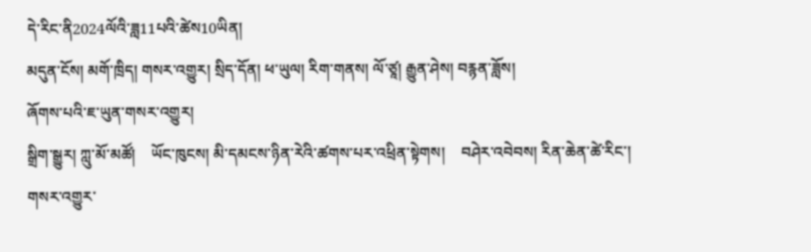དེ་རིང་ནི2024ལོའི་ཟླ11པའི་ཚེས10ཡིན།
མདུན་ངོས། མགོ་ཁྲིད། གསར་འགྱུར། སྲིད་དོན། ཕ་ཡུལ། རིག་གནས། ལོ་ཙཱ། རྒྱུན་ཤེས། བརྙན་ཟློས།
ཞོགས་པའི་ཇ་ཡུན་གསར་འགྱུར།
སྒྲིག་སྒྱུར། ཀླུ་མོ་མཚོ།    ཡོང་ཁུངས། མི་དམངས་ཉིན་རེའི་ཚགས་པར་འཕྲིན་སྟེགས།    བཤེར་འབེབས། རིན་ཆེན་ཚེ་རིང་།
གསར་འགྱུར་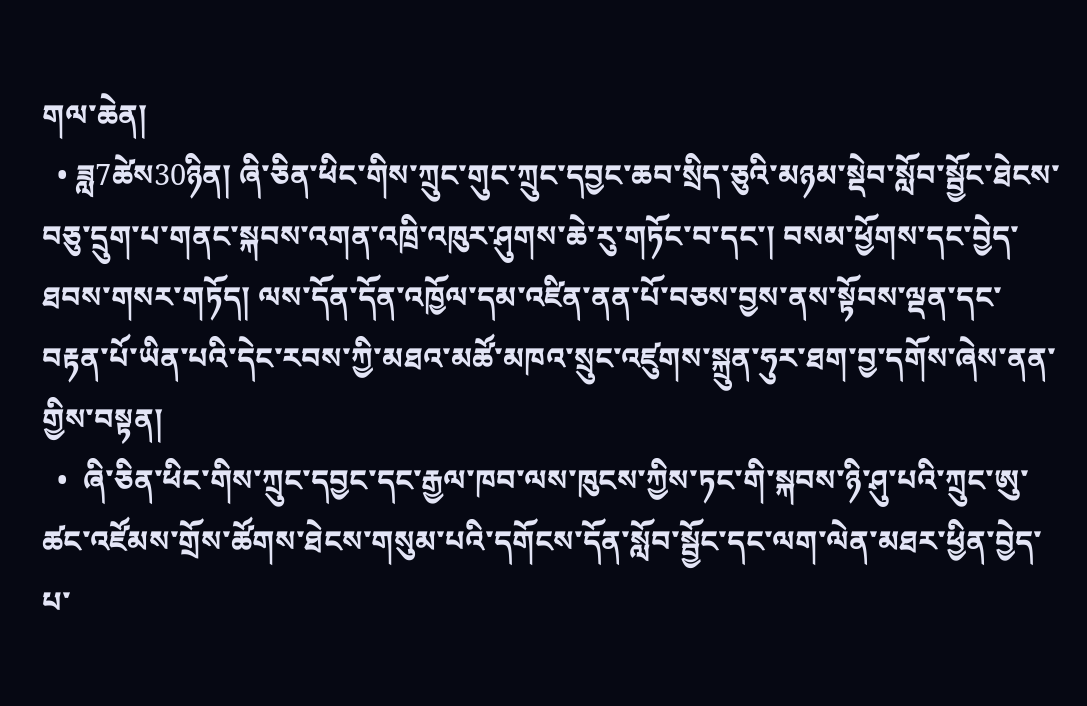གལ་ཆེན།
  • ཟླ7ཚེས30ཉིན། ཞི་ཅིན་ཕིང་གིས་ཀྲུང་གུང་ཀྲུང་དབྱང་ཆབ་སྲིད་ཅུའི་མཉམ་སྡེབ་སློབ་སྦྱོང་ཐེངས་བཅུ་དྲུག་པ་གནང་སྐབས་འགན་འཁྲི་འཁུར་ཤུགས་ཆེ་རུ་གཏོང་བ་དང་། བསམ་ཕྱོགས་དང་བྱེད་ཐབས་གསར་གཏོད། ལས་དོན་དོན་འཁྱོལ་དམ་འཛིན་ནན་པོ་བཅས་བྱས་ནས་སྟོབས་ལྡན་དང་བརྟན་པོ་ཡིན་པའི་དེང་རབས་ཀྱི་མཐའ་མཚོ་མཁའ་སྲུང་འཛུགས་སྐྲུན་ཧུར་ཐག་བྱ་དགོས་ཞེས་ནན་གྱིས་བསྟན།
  •  ཞི་ཅིན་ཕིང་གིས་ཀྲུང་དབྱང་དང་རྒྱལ་ཁབ་ལས་ཁུངས་ཀྱིས་ཏང་གི་སྐབས་ཉི་ཤུ་པའི་ཀྲུང་ཨུ་ཚང་འཛོམས་གྲོས་ཚོགས་ཐེངས་གསུམ་པའི་དགོངས་དོན་སློབ་སྦྱོང་དང་ལག་ལེན་མཐར་ཕྱིན་བྱེད་པ་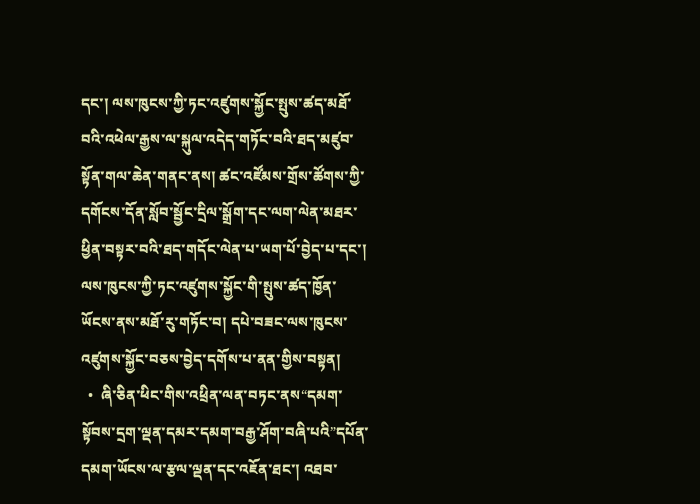དང་། ལས་ཁུངས་ཀྱི་ཏང་འཛུགས་སྐྱོང་སྤུས་ཚད་མཐོ་བའི་འཕེལ་རྒྱས་ལ་སྐུལ་འདེད་གཏོང་བའི་ཐད་མཛུབ་སྟོན་གལ་ཆེན་གནང་ནས། ཚང་འཛོམས་གྲོས་ཚོགས་ཀྱི་དགོངས་དོན་སློབ་སྦྱོང་དྲིལ་སྒྲོག་དང་ལག་ལེན་མཐར་ཕྱིན་བསྟར་བའི་ཐད་གདོང་ལེན་པ་ཡག་པོ་བྱེད་པ་དང་། ལས་ཁུངས་ཀྱི་ཏང་འཛུགས་སྐྱོང་གི་སྤུས་ཚད་ཁྱོན་ཡོངས་ནས་མཐོ་རུ་གཏོང་བ། དཔེ་བཟང་ལས་ཁུངས་འཛུགས་སྐྱོང་བཅས་བྱེད་དགོས་པ་ནན་གྱིས་བསྟན།
  •  ཞི་ཅིན་ཕིང་གིས་འཕྲིན་ལན་བཏང་ནས“དམག་སྟོབས་དྲག་ལྡན་དམར་དམག་བརྒྱ་ཤོག་བཞི་པའི”དཔོན་དམག་ཡོངས་ལ་རྩལ་ལྡན་དང་འཇོན་ཐང་། འཐབ་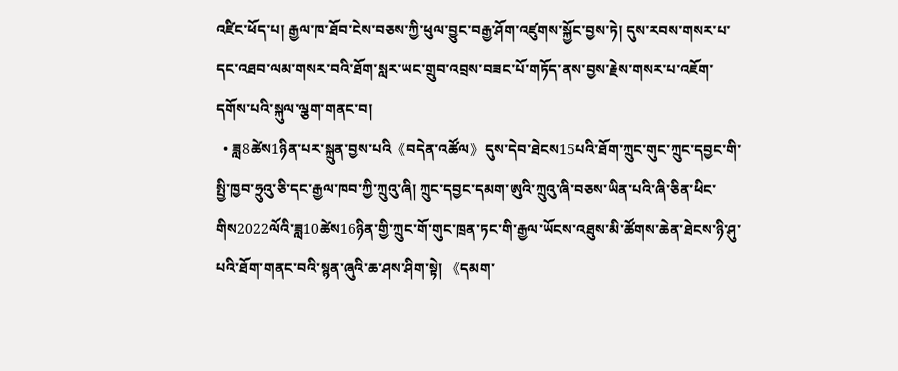འཛིང་ཕོད་པ། རྒྱལ་ཁ་ཐོབ་ངེས་བཅས་ཀྱི་ཕུལ་བྱུང་བརྒྱ་ཤོག་འཛུགས་སྐྱོང་བྱས་ཏེ། དུས་རབས་གསར་པ་དང་འཐབ་ལམ་གསར་བའི་ཐོག་སླར་ཡང་གྲུབ་འབྲས་བཟང་པོ་གཏོད་ནས་བྱས་རྗེས་གསར་པ་འཇོག་དགོས་པའི་སྐུལ་ལྕག་གནང་བ།
  • ཟླ8ཚེས1ཉིན་པར་སྐྲུན་བྱས་པའི《བདེན་འཚོལ》དུས་དེབ་ཐེངས15པའི་ཐོག་ཀྲུང་གུང་ཀྲུང་དབྱང་གི་སྤྱི་ཁྱབ་ཧྲུའུ་ཅི་དང་རྒྱལ་ཁབ་ཀྱི་ཀྲུའུ་ཞི། ཀྲུང་དབྱང་དམག་ཨུའི་ཀྲུའུ་ཞི་བཅས་ཡིན་པའི་ཞི་ཅིན་ཕིང་གིས2022ལོའི་ཟླ10ཚེས16ཉིན་གྱི་ཀྲུང་གོ་གུང་ཁྲན་ཏང་གི་རྒྱལ་ཡོངས་འཐུས་མི་ཚོགས་ཆེན་ཐེངས་ཉི་ཤུ་པའི་ཐོག་གནང་བའི་སྙན་ཞུའི་ཆ་ཤས་ཤིག་སྟེ། 《དམག་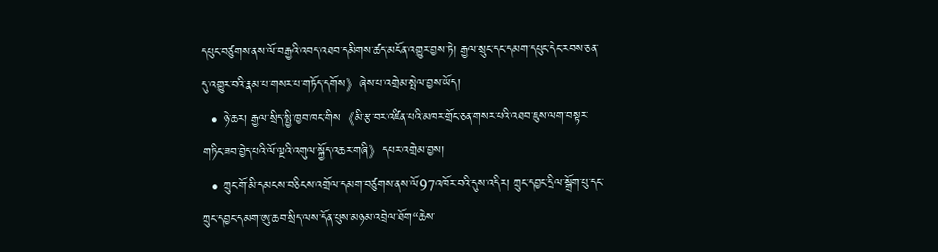དཔུང་བཙུགས་ནས་ལོ་བརྒྱའི་འབད་འཐབ་དམིགས་ཚད་མངོན་འགྱུར་བྱས་ཏེ། རྒྱལ་སྲུང་དང་དམག་དཔུང་དེང་རབས་ཅན་དུ་འགྱུར་བའི་རྣམ་པ་གསར་པ་གཏོད་དགོས》ཞེས་པ་འགྲེམ་སྤེལ་བྱས་ཡོད།
  • ཉེ་ཆར། རྒྱལ་སྲིད་སྤྱི་ཁྱབ་ཁང་གིས《མི་རྩ་བར་འཛིན་པའི་མཁར་གྲོང་ཅན་གསར་པའི་འཐབ་ཇུས་ལག་བསྟར་གཏིང་ཟབ་བྱེད་པའི་ལོ་ལྔའི་འགུལ་སྐྱོད་འཆར་གཞི》དཔར་འགྲེམ་བྱས།
  • ཀྲུང་གོ་མི་དམངས་བཅིངས་འགྲོལ་དམག་བཙུགས་ནས་ལོ97འཁོར་བའི་དུས་འདིར། ཀྲུང་དབྱང་དྲིལ་སྒྲོག་པུ་དང་ཀྲུང་དབྱང་དམག་ཨུ་ཆབ་སྲིད་ལས་དོན་པུས་མཉམ་འབྲེལ་ཐོག“ཆེས་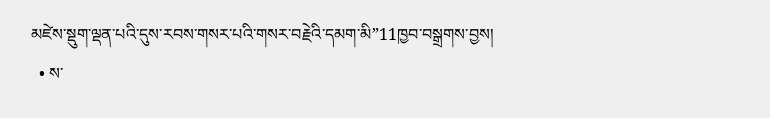མཛེས་སྡུག་ལྡན་པའི་དུས་རབས་གསར་པའི་གསར་བརྗེའི་དམག་མི”11ཁྱབ་བསྒྲགས་བྱས།
  • ས་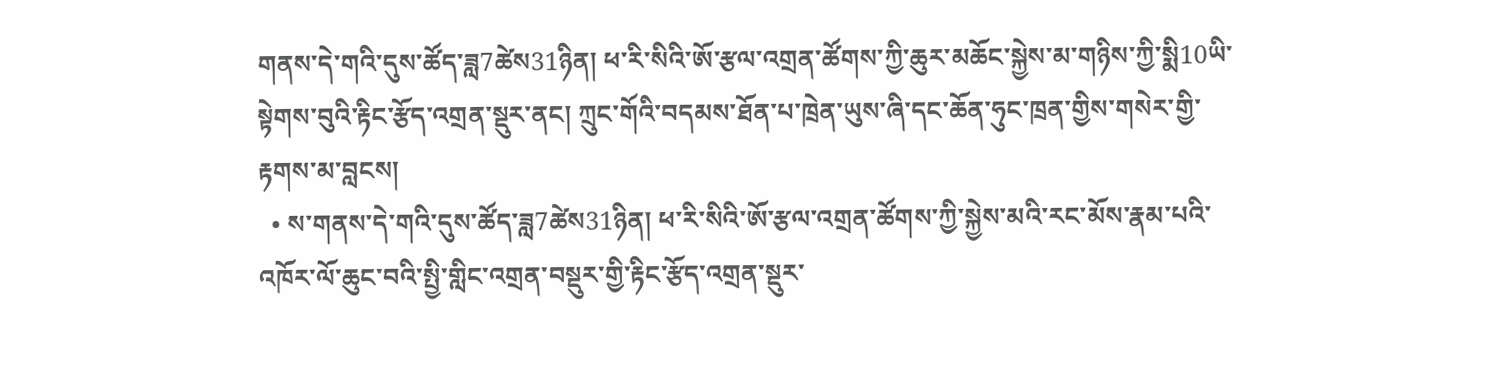གནས་དེ་གའི་དུས་ཚོད་ཟླ7ཚེས31ཉིན། ཕ་རི་སིའི་ཨོ་རྩལ་འགྲན་ཚོགས་ཀྱི་ཆུར་མཆོང་སྐྱེས་མ་གཉིས་ཀྱི་སྨི10ཡི་སྟེགས་བུའི་རྟིང་རྩོད་འགྲན་སྡུར་ནང། ཀྲུང་གོའི་བདམས་ཐོན་པ་ཁྲེན་ཡུས་ཞི་དང་ཆོན་ཧུང་ཁྲན་གྱིས་གསེར་གྱི་རྟགས་མ་བླངས།
  • ས་གནས་དེ་གའི་དུས་ཚོད་ཟླ7ཚེས31ཉིན། ཕ་རི་སིའི་ཨོ་རྩལ་འགྲན་ཚོགས་ཀྱི་སྐྱེས་མའི་རང་མོས་རྣམ་པའི་འཁོར་ལོ་ཆུང་བའི་སྤྱི་གླིང་འགྲན་བསྡུར་གྱི་རྟིང་རྩོད་འགྲན་སྡུར་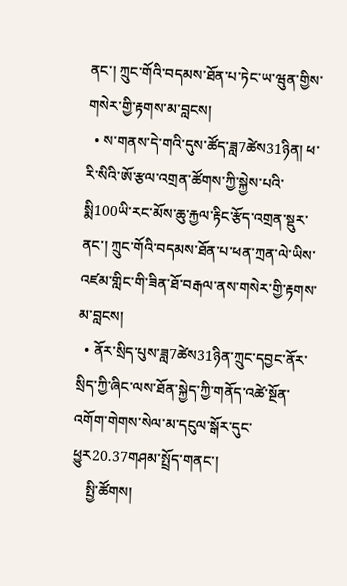ནང་། ཀྲུང་གོའི་བདམས་ཐོན་པ་ཏེང་ཡ་ཝུན་གྱིས་གསེར་གྱི་རྟགས་མ་བླངས།
  • ས་གནས་དེ་གའི་དུས་ཚོད་ཟླ7ཚེས31ཉིན། ཕ་རི་སིའི་ཨོ་རྩལ་འགྲན་ཚོགས་ཀྱི་སྐྱེས་པའི་སྨི100ཡི་རང་མོས་ཆུ་རྐྱལ་རྟིང་རྩོད་འགྲན་སྡུར་ནང་། ཀྲུང་གོའི་བདམས་ཐོན་པ་ཕན་ཀྲན་ལེ་ཡིས་འཛམ་གླིང་གི་ཟིན་ཐོ་བརྒལ་ནས་གསེར་གྱི་རྟགས་མ་བླངས།
  • ནོར་སྲིད་པུས་ཟླ7ཚེས31ཉིན་ཀྲུང་དབྱང་ནོར་སྲིད་ཀྱི་ཞིང་ལས་ཐོན་སྐྱེད་ཀྱི་གནོད་འཚེ་སྔོན་འགོག་གེགས་སེལ་མ་དངུལ་སྒོར་དུང་ཕྱུར20.37གཤམ་སྤྲོད་གནང་།
    སྤྱི་ཚོགས།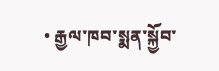• རྒྱལ་ཁབ་སྨན་སྐྱོབ་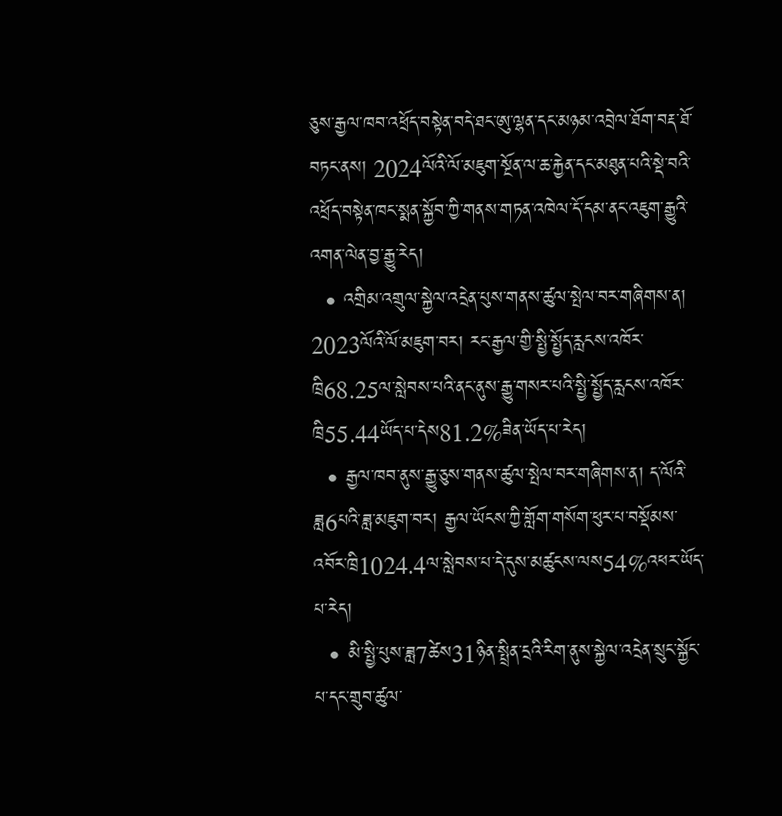ཅུས་རྒྱལ་ཁབ་འཕྲོད་བསྟེན་བདེ་ཐང་ཨུ་ལྷན་དང་མཉམ་འབྲེལ་ཐོག་བརྡ་ཐོ་བཏང་ནས། 2024ལོའི་ལོ་མཇུག་སྔོན་ལ་ཆ་རྐྱེན་དང་མཐུན་པའི་སྡེ་བའི་འཕྲོད་བསྟེན་ཁང་སྨན་སྐྱོབ་ཀྱི་གནས་གཏན་འཁེལ་དོ་དམ་ནང་འཇུག་རྒྱུའི་འགན་ལེན་བྱ་རྒྱུ་རེད།
  • འགྲིམ་འགྲུལ་སྐྱེལ་འདྲེན་པུས་གནས་ཚུལ་སྤེལ་བར་གཞིགས་ན། 2023ལོའི་ལོ་མཇུག་བར། རང་རྒྱལ་གྱི་སྤྱི་སྤྱོད་རླངས་འཁོར་ཁྲི68.25ལ་སླེབས་པའི་ནང་ནུས་རྒྱུ་གསར་པའི་སྤྱི་སྤྱོད་རླངས་འཁོར་ཁྲི55.44ཡོད་པ་དེས81.2%ཟིན་ཡོད་པ་རེད།
  • རྒྱལ་ཁབ་ནུས་རྒྱུ་ཅུས་གནས་ཚུལ་སྤེལ་བར་གཞིགས་ན། ད་ལོའི་ཟླ6པའི་ཟླ་མཇུག་བར། རྒྱལ་ཡོངས་ཀྱི་གློག་གསོག་ཕུར་པ་བསྡོམས་འབོར་ཁྲི1024.4ལ་སླེབས་པ་དེ་དུས་མཚུངས་ལས54%འཕར་ཡོད་པ་རེད།
  • མི་སྤྱི་པུས་ཟླ7ཚེས31ཉིན་སྤྲིན་དྲའི་རིག་ནུས་སྐྱེལ་འདྲེན་སྲུང་སྐྱོང་པ་དང་གྲུབ་ཚུལ་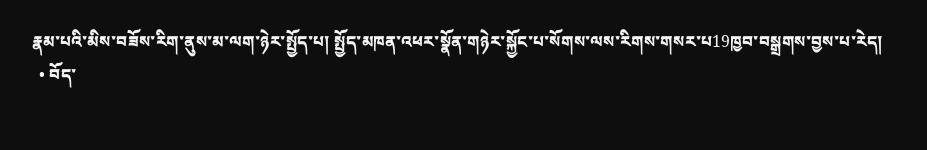རྣམ་པའི་མིས་བཟོས་རིག་ནུས་མ་ལག་ཉེར་སྤྱོད་པ། སྤྱོད་མཁན་འཕར་སྣོན་གཉེར་སྐྱོང་པ་སོགས་ལས་རིགས་གསར་པ19ཁྱབ་བསྒྲགས་བྱས་པ་རེད།
  • བོད་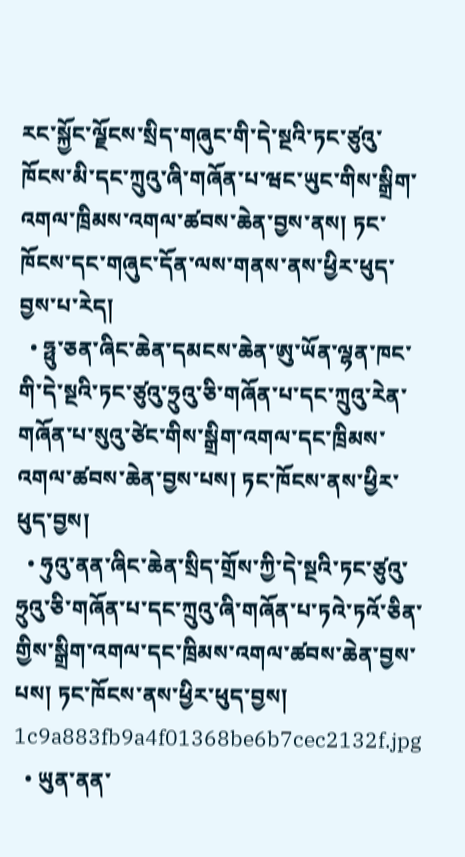རང་སྐྱོང་ལྗོངས་སྲིད་གཞུང་གི་དེ་སྔའི་ཏང་ཙུའུ་ཁོངས་མི་དང་ཀྲུའུ་ཞི་གཞོན་པ་ཝང་ཡུང་གིས་སྒྲིག་འགལ་ཁྲིམས་འགལ་ཚབས་ཆེན་བྱས་ནས། ཏང་ཁོངས་དང་གཞུང་དོན་ལས་གནས་ནས་ཕྱིར་ཕུད་བྱས་པ་རེད།
  • ཧྥུ་ཅན་ཞིང་ཆེན་དམངས་ཆེན་ཨུ་ཡོན་ལྷན་ཁང་གི་དེ་སྔའི་ཏང་ཙུའུ་ཧྲུའུ་ཅི་གཞོན་པ་དང་ཀྲུའུ་རེན་གཞོན་པ་སུའུ་ཙེང་གིས་སྒྲིག་འགལ་དང་ཁྲིམས་འགལ་ཚབས་ཆེན་བྱས་པས། ཏང་ཁོངས་ནས་ཕྱིར་ཕུད་བྱས།
  • ཧུའུ་ནན་ཞིང་ཆེན་སྲིད་གྲོས་ཀྱི་དེ་སྔའི་ཏང་ཙུའུ་ཧྲུའུ་ཅི་གཞོན་པ་དང་ཀྲུའུ་ཞི་གཞོན་པ་ཏའེ་ཏའོ་ཅིན་གྱིས་སྒྲིག་འགལ་དང་ཁྲིམས་འགལ་ཚབས་ཆེན་བྱས་པས། ཏང་ཁོངས་ནས་ཕྱིར་ཕུད་བྱས། 1c9a883fb9a4f01368be6b7cec2132f.jpg
  • ཡུན་ནན་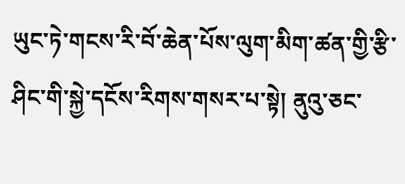ཡུང་ཏེ་གངས་རི་བོ་ཆེན་པོས་ལུག་མིག་ཚན་གྱི་རྩི་ཤིང་གི་སྐྱེ་དངོས་རིགས་གསར་པ་སྟེ། ནུའུ་ཅང་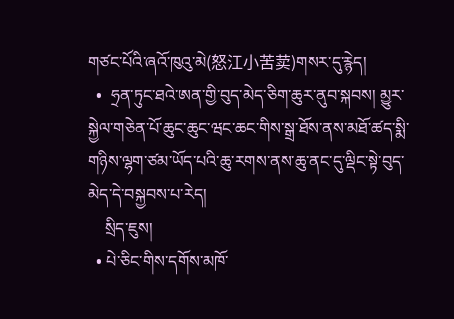གཙང་པོའི་ཞའོ་ཁུའུ་མེ(怒江小苦荬)གསར་དུ་རྙེད།
  •  ཧྲན་ཏུང་ཐའེ་ཨན་གྱི་བུད་མེད་ཅིག་ཆུར་ནུབ་སྐབས། མྱུར་སྐྱེལ་གཅེན་པོ་ཆུང་ཆུང་ཝང་ཆང་གིས་སྒྲ་ཐོས་ནས་མཐོ་ཚད་སྨི་གཉིས་ལྷག་ཙམ་ཡོད་པའི་ཆུ་རགས་ནས་ཆུ་ནང་དུ་ལྡིང་སྟེ་བུད་མེད་དེ་བསྐྱབས་པ་རེད།
    སྲིད་ཇུས།
  • པེ་ཅིང་གིས་དགོས་མཁོ་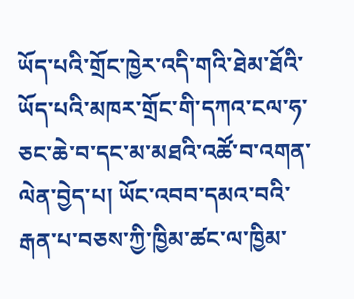ཡོད་པའི་གྲོང་ཁྱེར་འདི་གའི་ཐེམ་ཐོའི་ཡོད་པའི་མཁར་གྲོང་གི་དཀའ་ངལ་ཧ་ཅང་ཆེ་བ་དང་མ་མཐའི་འཚོ་བ་འགན་ལེན་བྱེད་པ། ཡོང་འབབ་དམའ་བའི་རྒན་པ་བཅས་ཀྱི་ཁྱིམ་ཚང་ལ་ཁྱིམ་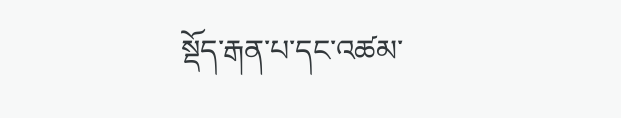སྡོད་རྒན་པ་དང་འཚམ་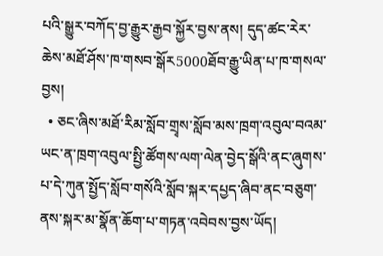པའི་སྒྱུར་བཀོད་བྱ་རྒྱུར་རྒྱབ་སྐྱོར་བྱས་ནས། དུད་ཚང་རེར་ཆེས་མཐོ་ཤོས་ཁ་གསབ་སྒོར5000ཐོབ་རྒྱུ་ཡིན་པ་ཁ་གསལ་བྱས།
  • ཅང་ཞིས་མཐོ་རིམ་སློབ་གྲྭས་སློབ་མས་ཁྲག་འབུལ་བའམ་ཡང་ན་ཁྲག་འབུལ་སྤྱི་ཚོགས་ལག་ལེན་བྱེད་སྒོའི་ནང་ཞུགས་པ་དེ་ཀུན་སྤྱོད་སློབ་གསོའི་སློབ་སྐར་དཔྱད་ཞིབ་ནང་བཅུག་ནས་སྐར་མ་སྣོན་ཆོག་པ་གཏན་འབེབས་བྱས་ཡོད།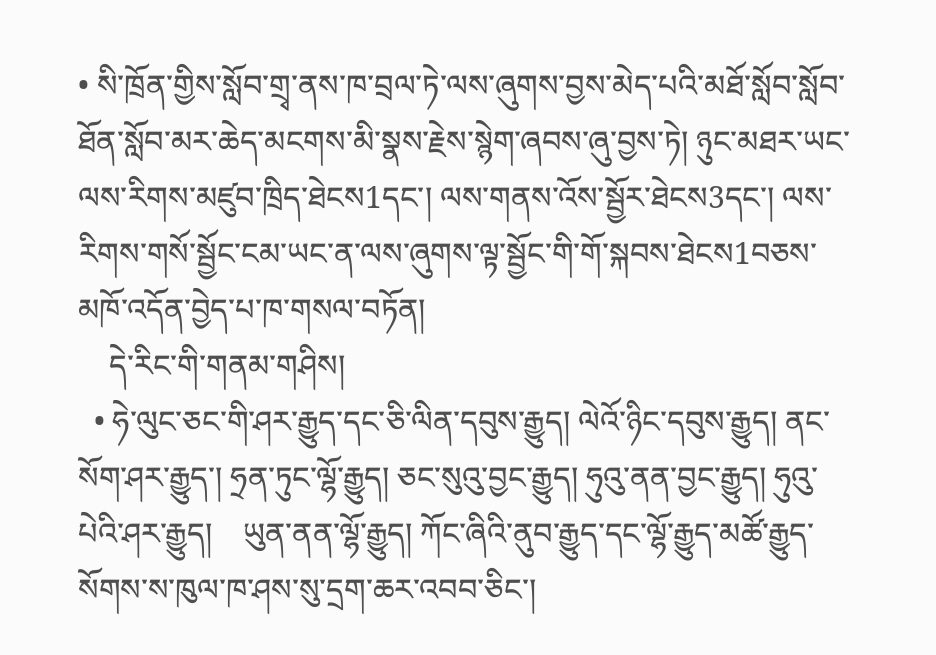• སི་ཁྲོན་གྱིས་སློབ་གྲྭ་ནས་ཁ་བྲལ་ཏེ་ལས་ཞུགས་བྱས་མེད་པའི་མཐོ་སློབ་སློབ་ཐོན་སློབ་མར་ཆེད་མངགས་མི་སྣས་རྗེས་སྙེག་ཞབས་ཞུ་བྱས་ཏེ། ཉུང་མཐར་ཡང་ལས་རིགས་མཛུབ་ཁྲིད་ཐེངས1དང་། ལས་གནས་འོས་སྦྱོར་ཐེངས3དང་། ལས་རིགས་གསོ་སྦྱོང་ངམ་ཡང་ན་ལས་ཞུགས་ལྟ་སྦྱོང་གི་གོ་སྐབས་ཐེངས1བཅས་མཁོ་འདོན་བྱེད་པ་ཁ་གསལ་བཏོན།
    དེ་རིང་གི་གནམ་གཤིས།
  • ཧེ་ལུང་ཅང་གི་ཤར་རྒྱུད་དང་ཅི་ལིན་དབུས་རྒྱུད། ལེའོ་ཉིང་དབུས་རྒྱུད། ནང་སོག་ཤར་རྒྱུད་། ཧྲན་ཏུང་ལྷོ་རྒྱུད། ཅང་སུའུ་བྱང་རྒྱུད། ཧུའུ་ནན་བྱང་རྒྱུད། ཧུའུ་པེའི་ཤར་རྒྱུད།    ཡུན་ནན་ལྷོ་རྒྱུད། ཀོང་ཞིའི་ནུབ་རྒྱུད་དང་ལྷོ་རྒྱུད་མཚོ་རྒྱུད་སོགས་ས་ཁུལ་ཁ་ཤས་སུ་དྲག་ཆར་འབབ་ཅིང་།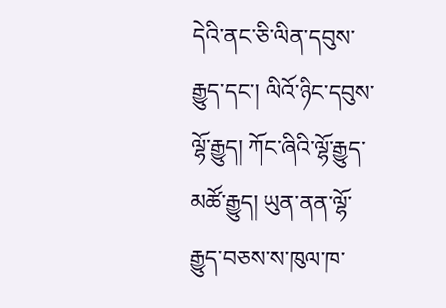དེའི་ནང་ཅི་ལིན་དབུས་རྒྱུད་དང་། ལིའོ་ཉིང་དབུས་ལྷོ་རྒྱུད། ཀོང་ཞིའི་ལྷོ་རྒྱུད་མཚོ་རྒྱུད། ཡུན་ནན་ལྷོ་རྒྱུད་བཅས་ས་ཁུལ་ཁ་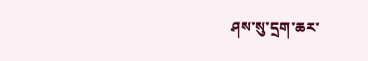ཤས་སུ་དྲག་ཆར་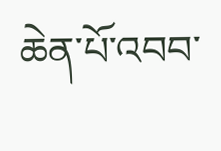ཆེན་པོ་འབབ་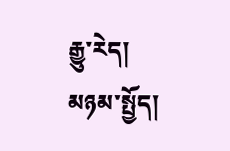རྒྱུ་རེད།
མཉམ་སྤྱོད།